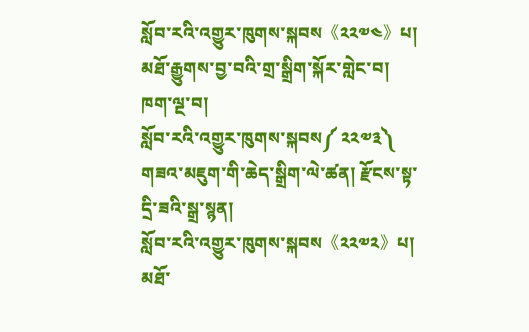སློབ་རའི་འགྱུར་ཁུགས་སྐབས《༢༢༧༤》པ། མཐོ་རྒྱུགས་བྱ་བའི་གྲ་སྒྲིག་སྐོར་གླེང་བ། ཁག་ལྔ་བ།
སློབ་རའི་འགྱུར་ཁུགས་སྐབས༼ ༢༢༧༣༽ གཟའ་མཇུག་གི་ཆེད་སྒྲིག་ལེ་ཚན། རྫོངས་སྟ་དྲི་ཟའི་སྒྲ་སྙན།
སློབ་རའི་འགྱུར་ཁུགས་སྐབས《༢༢༧༢》པ། མཐོ་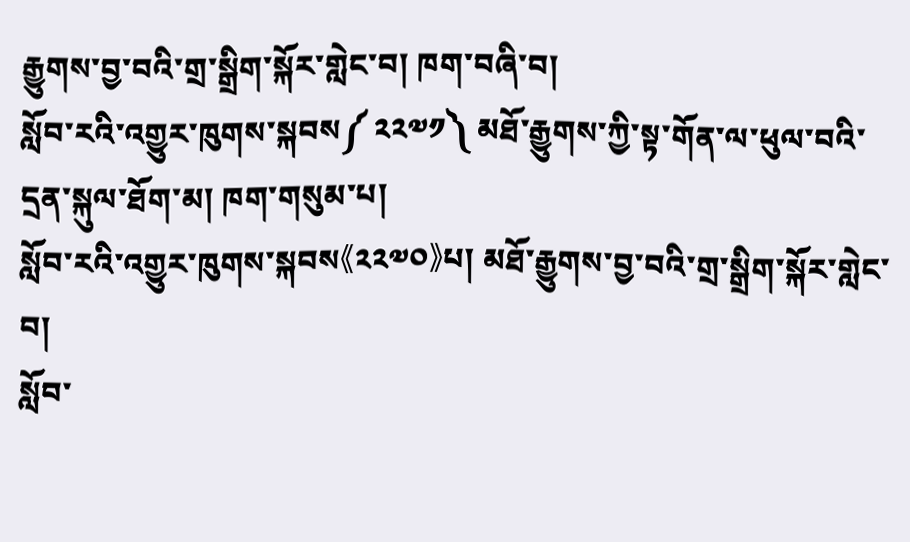རྒྱུགས་བྱ་བའི་གྲ་སྒྲིག་སྐོར་གླེང་བ། ཁག་བཞི་བ།
སློབ་རའི་འགྱུར་ཁུགས་སྐབས༼ ༢༢༧༡༽ མཐོ་རྒྱུགས་ཀྱི་སྟ་གོན་ལ་ཕུལ་བའི་དྲན་སྐུལ་ཐོག་མ། ཁག་གསུམ་པ།
སློབ་རའི་འགྱུར་ཁུགས་སྐབས《༢༢༧༠》པ། མཐོ་རྒྱུགས་བྱ་བའི་གྲ་སྒྲིག་སྐོར་གླེང་བ།
སློབ་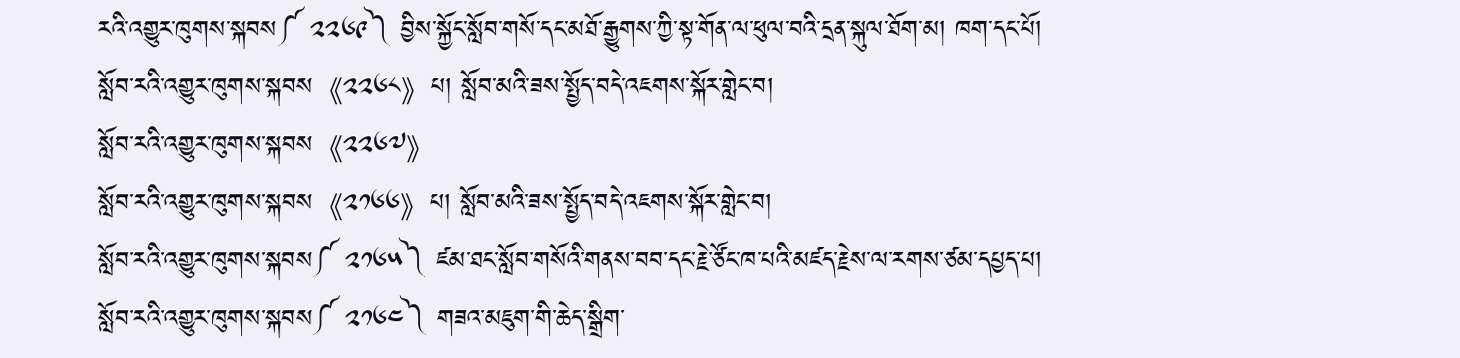རའི་འགྱུར་ཁུགས་སྐབས༼ ༢༢༦༩༽ བྱིས་སྐྱོང་སློབ་གསོ་དང་མཐོ་རྒྱུགས་ཀྱི་སྟ་གོན་ལ་ཕུལ་བའི་དྲན་སྐུལ་ཐོག་མ། ཁག་དང་པོ།
སློབ་རའི་འགྱུར་ཁུགས་སྐབས《༢༢༦༨》པ། སློབ་མའི་ཟས་སྤྱོད་བདེ་འཇགས་སྐོར་གླེང་བ།
སློབ་རའི་འགྱུར་ཁུགས་སྐབས《༢༢༦༧》
སློབ་རའི་འགྱུར་ཁུགས་སྐབས《༢༡༦༦》པ། སློབ་མའི་ཟས་སྤྱོད་བདེ་འཇགས་སྐོར་གླེང་བ།
སློབ་རའི་འགྱུར་ཁུགས་སྐབས༼ ༢༡༦༥༽ ཛམ་ཐང་སློབ་གསོའི་གནས་བབ་དང་རྗེ་ཙོང་ཁ་པའི་མཛད་རྗེས་ལ་རགས་ཙམ་དཔྱད་པ།
སློབ་རའི་འགྱུར་ཁུགས་སྐབས༼ ༢༡༦༤༽ གཟའ་མཇུག་གི་ཆེད་སྒྲིག་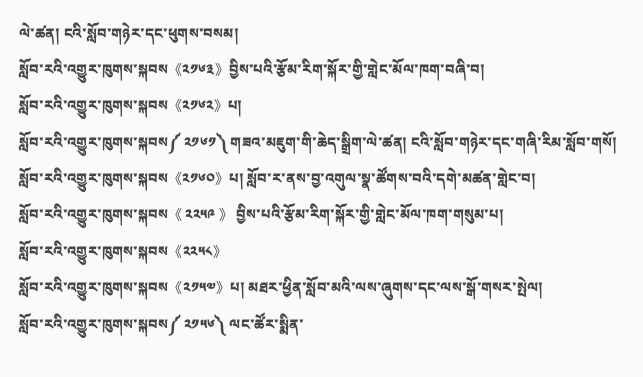ལེ་ཚན། ངའི་སློབ་གཉེར་དང་ཕུགས་བསམ།
སློབ་རའི་འགྱུར་ཁུགས་སྐབས《༢༡༦༣》བྱིས་པའི་རྩོམ་རིག་སྐོར་གྱི་གླེང་མོལ་ཁག་བཞི་བ།
སློབ་རའི་འགྱུར་ཁུགས་སྐབས《༢༡༦༢》པ།
སློབ་རའི་འགྱུར་ཁུགས་སྐབས༼ ༢༡༦༡༽ གཟའ་མཇུག་གི་ཆེད་སྒྲིག་ལེ་ཚན། ངའི་སློབ་གཉེར་དང་གཞི་རིམ་སློབ་གསོ།
སློབ་རའི་འགྱུར་ཁུགས་སྐབས《༢༡༦༠》པ། སློབ་ར་ནས་བྱ་འགུལ་སྣ་ཚོགས་བའི་དགེ་མཚན་གླེང་བ།
སློབ་རའི་འགྱུར་ཁུགས་སྐབས《 ༢༢༥༩ 》 བྱིས་པའི་རྩོམ་རིག་སྐོར་གྱི་གླེང་མོལ་ཁག་གསུམ་པ།
སློབ་རའི་འགྱུར་ཁུགས་སྐབས《༢༢༥༨》
སློབ་རའི་འགྱུར་ཁུགས་སྐབས《༢༡༥༧》པ། མཐར་ཕྱིན་སློབ་མའི་ལས་ཞུགས་དང་ལས་སྒོ་གསར་སྤེལ།
སློབ་རའི་འགྱུར་ཁུགས་སྐབས༼ ༢༡༥༦༽ ལང་ཚོར་སྨིན་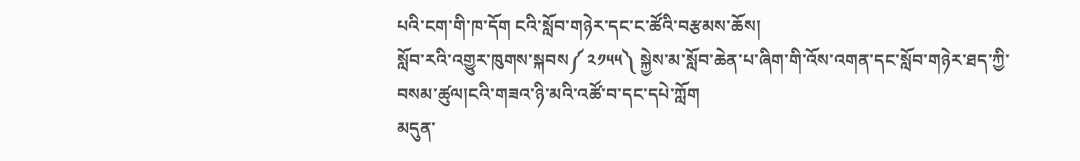པའི་ངག་གི་ཁ་དོག ངའི་སློབ་གཉེར་དང་ང་ཚོའི་བརྩམས་ཆོས།
སློབ་རའི་འགྱུར་ཁུགས་སྐབས༼ ༢༡༥༥༽ སྐྱེས་མ་སློབ་ཆེན་པ་ཞིག་གི་འོས་འགན་དང་སློབ་གཉེར་ཐད་ཀྱི་བསམ་ཚུལ།ངའི་གཟའ་ཉི་མའི་འཚོ་བ་དང་དཔེ་ཀློག
མདུན་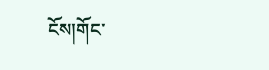ངོས།གོང་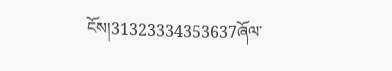ངོས།31323334353637ཞོལ་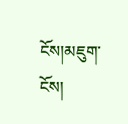ངོས།མཇུག་ངོས།